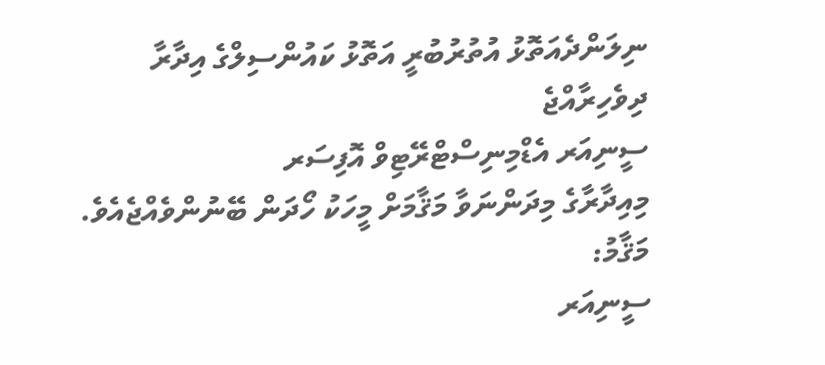ނިލަންދެއަތޮޅު އުތުރުބުރީ އަތޮޅު ކައުންސިލްގެ އިދާރާ
ދިވެހިރާއްޖެ
ސީނިއަރ އެޑްމިނިސްޓްރޭޓިވް އޮފިސަރ
މިއިދާރާގެ މިދަންނަވާ މަޤާމަށް މީހަކު ހޯދަން ބޭނުންވެއްޖެއެވެ.
މަޤާމު:
ސީނިއަރ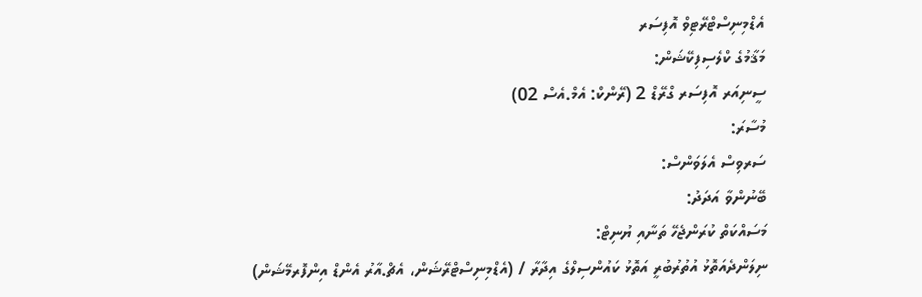އެޑްމިނިސްޓްރޭޓިވް އޮފިސަރ
މަޤާމުގެ ކްލެސިފިކޭޝަން:
ސީނިއަރ އޮފިސަރ ގްރޭޑް 2 (ރޭންކް: އެމް.އެސް 02)
މުސާރަ:
ސަރވިސް އެލަވަންސް:
ބޭނުންވާ އަދަދު:
މަސައްކަތް ކުރަންޖެހޭ ތަނާއި ޔުނިޓް:
ނިލަންދެއަތޮޅު އުތުރުބުރީ އަތޮޅު ކައުންސިލްގެ އިދާރާ / (އެޑްމިނިސްޓްރޭޝަން، އެޗް.އާރު އެންޑް އިންފޮރމޭޝަން)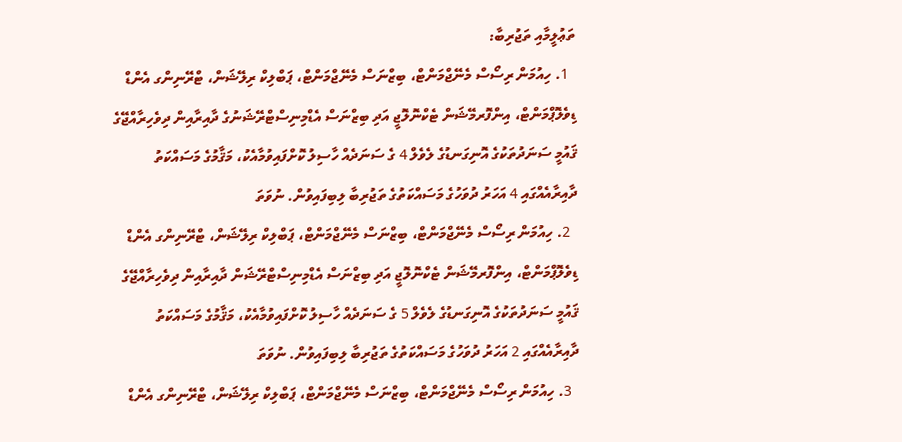ތަޢުލީމާއި ތަޖުރިބާ:
  1. ހިއުމަން ރިސޯސް މެނޭޖްމަންޓް، ބިޒްނަސް މެނޭޖްމަންޓް، ޕަބްލިކް ރިލޭޝަން، ޓްރޭނިންގ އެންޑް ޑިވެލޮޕްމަންޓް، އިންފޮރމޭޝަން ޓެކްނޮލޮޖީ އަދި ބިޒްނަސް އެޑްމިނިސްޓްރޭޝަނުގެ ދާއިރާއިން ދިވެހިރާއްޖޭގެ ޤައުމީ ސަނަދުތަކުގެ އޮނިގަނޑުގެ ލެވެލް 4 ގެ ސަނަދެއް ހާސިލު ކޮށްފައިވުމާއެކު، މަޤާމުގެ މަސައްކަތު ދާއިރާއެއްގައި 4 އަހަރު ދުވަހުގެ މަސައްކަތުގެ ތަޖުރިބާ ލިބިފައިވުން. ނުވަތަ
  2. ހިއުމަން ރިސޯސް މެނޭޖްމަންޓް، ބިޒްނަސް މެނޭޖްމަންޓް، ޕަބްލިކް ރިލޭޝަން، ޓްރޭނިންގ އެންޑް ޑިވެލޮޕްމަންޓް، އިންފޮރމޭޝަން ޓެކްނޮލޮޖީ އަދި ބިޒްނަސް އެޑްމިނިސްޓްރޭޝަން ދާއިރާއިން ދިވެހިރާއްޖޭގެ ޤައުމީ ސަނަދުތަކުގެ އޮނިގަނޑުގެ ލެވެލް 5 ގެ ސަނަދެއް ހާސިލު ކޮށްފައިވުމާއެކު، މަޤާމުގެ މަސައްކަތު ދާއިރާއެއްގައި 2 އަހަރު ދުވަހުގެ މަސައްކަތުގެ ތަޖުރިބާ ލިބިފައިވުން. ނުވަތަ
  3. ހިއުމަން ރިސޯސް މެނޭޖްމަންޓް، ބިޒްނަސް މެނޭޖްމަންޓް، ޕަބްލިކް ރިލޭޝަން، ޓްރޭނިންގ އެންޑް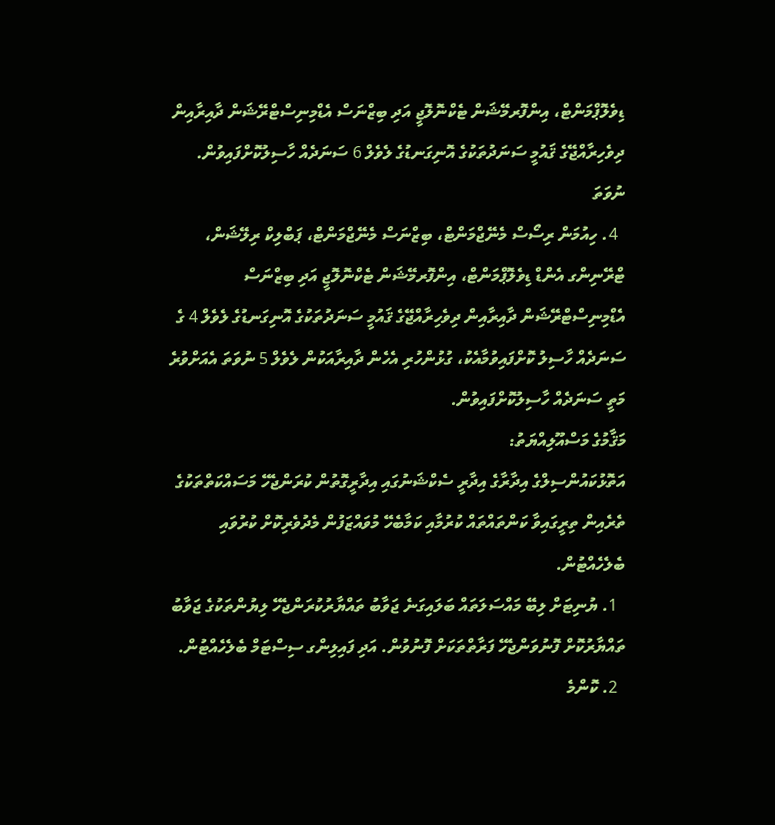ޑިވެލޮޕްމަންޓް، އިންފޮރމޭޝަން ޓެކްނޮލޮޖީ އަދި ބިޒްނަސް އެޑްމިނިސްޓްރޭޝަން ދާއިރާއިން ދިވެހިރާއްޖޭގެ ޤައުމީ ސަނަދުތަކުގެ އޮނިގަނޑުގެ ލެވެލް 6 ސަނަދެއް ހާސިލުކޮށްފައިވުން. ނުވަތަ
  4. ހިއުމަން ރިސޯސް މެނޭޖްމަންޓް، ބިޒްނަސް މެނޭޖްމަންޓް، ޕަބްލިކް ރިލޭޝަން، ޓްރޭނިންގ އެންޑް ޑިވެލޮޕްމަންޓް، އިންފޮރމޭޝަން ޓެކްނޮލޮޖީ އަދި ބިޒްނަސް އެޑްމިނިސްޓްރޭޝަން ދާއިރާއިން ދިވެހިރާއްޖޭގެ ޤައުމީ ސަނަދުތަކުގެ އޮނިގަނޑުގެ ލެވެލް 4 ގެ ސަނަދެއް ހާސިލު ކޮށްފައިވުމާއެކު، ގުޅުންހުރި އެހެން ދާއިރާއަކުން ލެވެލް 5 ނުވަތަ އެއަށްވުރެ މަތީ ސަނަދެއް ހާސިލުކޮށްފައިވުން.
މަޤާމުގެ މަސްއޫލިއްޔަތު:
އަތޮޅުކައުންސިލްގެ އިދާރާގެ އިދާރީ ސެކްޝަނުގައި އިދާރީގޮތުން ކުރަންޖެހޭ މަސައްކަތްތަކުގެ ތެރެއިން ތިރީގައިވާ ކަންތައްތައް ކުރުމާއި ކަމާބެހޭ މުވައްޒަފުން މެދުވެރިކޮށް ކުރުވައި ބެލެހެއްޓުން.
  1. ޔުނިޓަށް ލިބޭ މައްސަލަތައް ބަލައިގަނެ ޖަވާބު ތައްޔާރުކުރަންޖެހޭ ލިޔުންތަކުގެ ޖަވާބު ތައްޔާރުކޮށް ފޮނުވަންޖެހޭ ފަރާތްތަކަށް ފޮނުވުން. އަދި ފައިލިންގ ސިސްޓަމް ބެލެހެއްޓުން.
  2. ކޮންމެ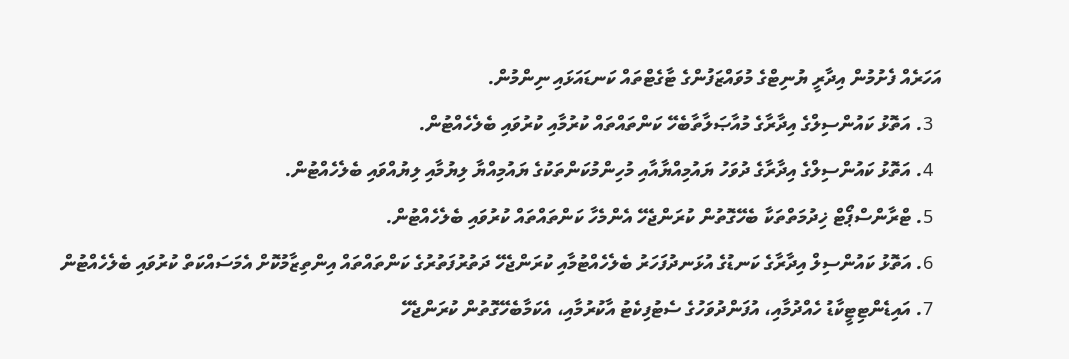އަހަރެއް ފެށުމުން އިދާރީ ޔުނިޓްގެ މުވައްޒަފުންގެ ޓާގެޓްތައް ކަނޑައަޅައި ނިންމުން.
  3. އަތޮޅު ކައުންސިލްގެ އިދާރާގެ މުއާޞަލާތާބެހޭ ކަންތައްތައް ކުރުމާއި ކުރުވައި ބެލެހެއްޓުން.
  4. އަތޮޅު ކައުންސިލްގެ އިދާރާގެ ދުވަހު ޔައުމިއްޔާއާއި މުހިންމުކަންތަކުގެ ޔައުމިއްޔާ ލިޔުމާއި ލިޔުއްވައި ބެލެހެއްޓުން.
  5. ޓްރާންސްޕޯޓް ޚިދުމަތްތަކާ ބެހޭގޮތުން ކުރަންޖެހޭ އެންމެހާ ކަންތައްތައް ކުރުވައި ބެލެހެއްޓުން.
  6. އަތޮޅު ކައުންސިލް އިދާރާގެ ކަނޑުގެ އުޅަނދުފަހަރު ބެލެހެއްޓުމާއި ކުރަންޖެހޭ ދަތުރުފަތުރުގެ ކަންތައްތައް އިންތިޒާމުކޮށް އެމަސައްކަތް ކުރުވައި ބެލެހެއްޓުން
  7. އައިޑެންޓިޓީކާޑު ހެއްދުމާއި، އުފަންދުވަހުގެ ސެޓުފިކެޓު އާކުރުމާއި، އެކަމާބެހޭގޮތުން ކުރަންޖެހޭ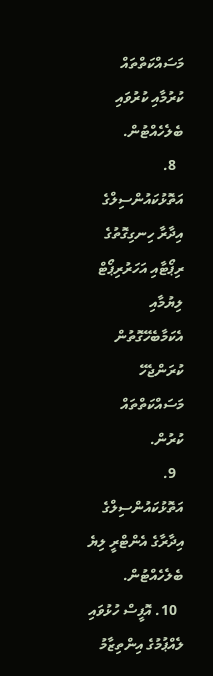މަސައްކަތްތައް ކުރުމާއި ކުރުވައި ބެލެހެއްޓުން.
  8. އަތޮޅުކައުންސިލްގެ އިދާރާ ހިނގިގޮތުގެ ރިޕޯޓާއި އަހަރުރިޕޯޓް ލިޔުމާއި އެކަމާބެހޭގޮތުން ކުރަންޖެހޭ މަސައްކަތްތައް ކުރުން.
  9. އަތޮޅުކައުންސިލްގެ އިދާރާގެ އެންޓްރީ ލިޔެ ބެލެހެއްޓުން.
  10. އޮފީސް ހުޅުވައި ލެއްޕުމުގެ އިންތިޒާމު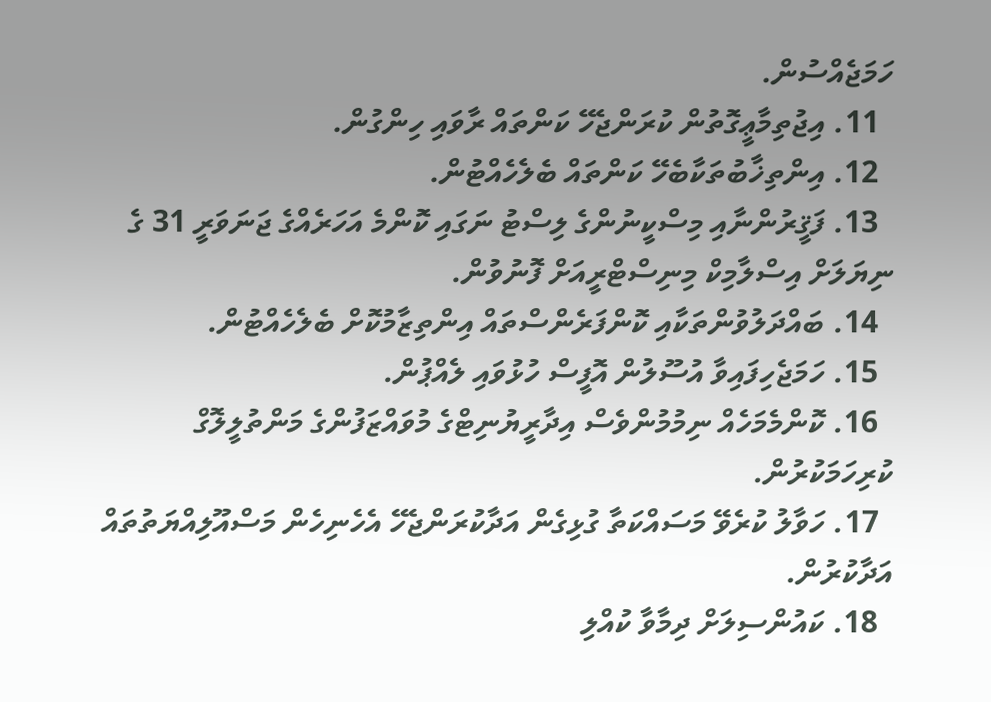ހަމަޖެއްސުން.
  11. އިޖުތިމާޢީގޮތުން ކުރަންޖެހޭ ކަންތައް ރާވައި ހިންގުން.
  12. އިންތިޚާބުތަކާބެހޭ ކަންތައް ބެލެހެއްޓުން.
  13. ފަޤީރުންނާއި މިސްކީނުންގެ ލިސްޓު ނަގައި ކޮންމެ އަހަރެއްގެ ޖަނަވަރީ 31 ގެ ނިޔަލަށް އިސްލާމިކް މިނިސްޓްރީއަށް ފޮނުވުން.
  14. ބައްދަލުވުންތަކާއި ކޮންފަރެންސްތައް އިންތިޒާމުކޮށް ބެލެހެއްޓުން.
  15. ހަމަޖެހިފައިވާ އުސޫލުން އޮފީސް ހުޅުވައި ލެއްޕުން.
  16. ކޮންމެމަހެއް ނިމުމުންވެސް އިދާރީޔުނިޓްގެ މުވައްޒަފުންގެ މަންތުލީލޮގް ކުރިހަމަކުރުން.
  17. ހަވާލު ކުރެވޭ މަސައްކަތާ ގުޅިގެން އަދާކުރަންޖެހޭ އެހެނިހެން މަސްއޫލިއްޔަތުތައް އަދާކުރުން.
  18. ކައުންސިލަށް ދިމާވާ ކުއްލި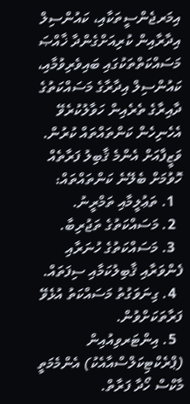އިމަރޖެންސީތަކާއި، ކައުންސިލް އިދާރާއިން ކުރިއަށްގެންދާ ޚާއްޞަ މަސައްކަތްތަކުގައި ބައިވެރިވުމާއި، ކައުންސިލް އިދާރާގެ މަސައްކަތުގެ ދާއިރާގެ ތެރެއިން ހަވާލުކުރެވޭ އެހެނިހެން ކަންތައްތައް ކުރުން.
ވަޒީފާއަށް އެންމެ ޤާބިލު ފަރާތެއް ހޮވުމަށް ބެލޭނެ ކަންތައްތައް:
  1. ތަޢުލީމާއި ތަމްރީނު.
  2. މަސައްކަތުގެ ތަޖުރިބާ.
  3. މަސައްކަތުގެ ހުނަރާއި ފެންވަރާއި ޤާބިލުކަމާއި ސިފަތައް.
  4. ގިނަވަގުތު މަސައްކަތު އުޅެވޭ ފަރާތަކަށްވުން.
  5. އިންޓަރވިއުއިން (ޕްރެކްޓިކަލްސްއާއެކު) އެންމެމަތީ މާކްސް ހޯދާ ފަރާތް.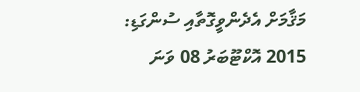މަޤާމަށް އެދެންވީގޮތާއި ސުންގަޑި:
2015 އޮކްޓޫބަރު 08 ވަނަ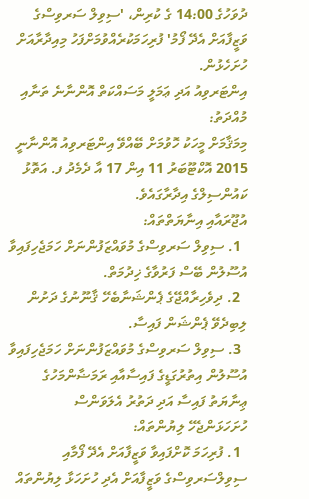ދުވަހުގެ 14:00 ގެ ކުރިން، 'ސިވިލް ސަރވިސްގެ ވަޒީފާއަށް އެދޭ ފޯމު' ފުރިހަމަކުރެއްވުމަށްފަހު މިއިދާރާއަށް ހުށަހެޅުން.
އިންޓަރވިއު އަދި ޢަމަލީ މަސައްކަތް އޮންނާނެ ތަނާއި މުއްދަތު:
މިމަޤާމަށް މީހަކު ހޮވުމަށް ބޭއްވޭ އިންޓަރވިއު އޮންނާނީ 2015 އޮކްޓޫބަރު 11 އިން 17 އާ ދެމެދު ފ. އަތޮޅު ކައުންސިލްގެ އިދާރާގައެވެ.
އުޖޫރައާއި އިނާޔަތްތައް:
  1. ސިވިލް ސަރވިސްގެ މުވައްޒަފުންނަށް ހަމަޖެހިފައިވާ އުސޫލުން ބޭސް ފަރުވާގެ ޚިދުމަތް.
  2. ދިވެހިރާއްޖޭގެ ޕެންޝަނާބެހޭ ޤާނޫނުގެ ދަށުން ލިބިދެވޭ ޕެންޝަން ފައިސާ.
  3. ސިވިލް ސަރވިސްގެ މުވައްޒަފުންނަށް ހަމަޖެހިފައިވާ އުސޫލުން އިތުރުގަޑީގެ ފައިސާއާއި ރަމަޟާންމަހުގެ ޢިނާޔަތު ފައިސާ އަދި ދަތުރު އެލަވަންސް
ހުށަހަޅަންޖެހޭ ލިޔުންތައް:
  1. ފުރިހަމަ ކޮށްފައިވާ ވަޒީފާއަށް އެދޭ ފޯމާއި ސިވިލްސަރވިސްގެ ވަޒީފާއަށް އެދި ހުށަހަޅާ ލިޔުންތައް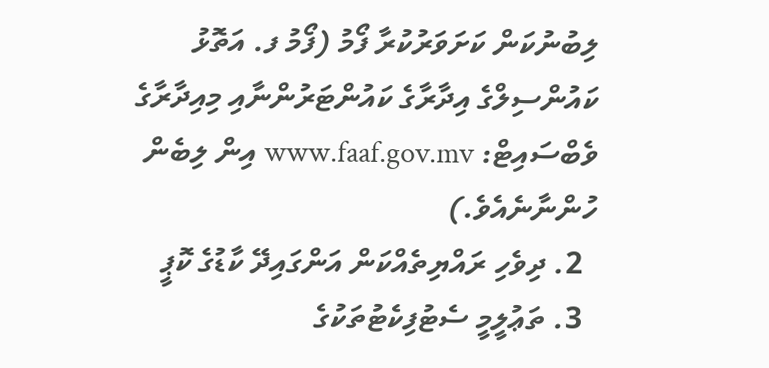ލިބުނުކަން ކަށަވަރުކުރާ ފޯމު (ފޯމު ފ. އަތޮޅު ކައުންސިލްގެ އިދާރާގެ ކައުންޓަރުންނާއި މިއިދާރާގެ ވެބްސައިޓް: www.faaf.gov.mv އިން ލިބެން ހުންނާނެއެވެ.)
  2. ދިވެހި ރައްޔިތެއްކަން އަންގައިދޭ ކާޑުގެ ކޮޕީ
  3. ތަޢުލީމީ ސެޓުފިކެޓުތަކުގެ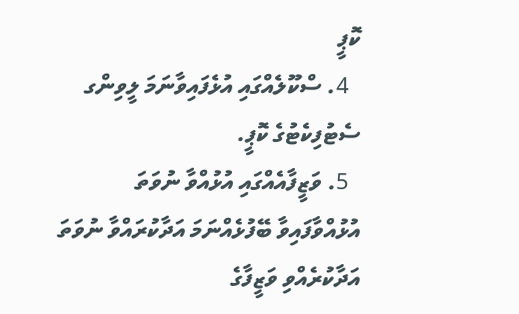ކޮޕީ
  4. ސްކޫލެއްގައި އުޅެފައިވާނަމަ ލީވިންގ ސެޓުފިކެޓުގެ ކޮޕީ.
  5. ވަޒީފާއެއްގައި އުޅުއްވާ ނުވަތަ އުޅުއްވާފައިވާ ބޭފުޅެއްނަމަ އަދާކުރައްވާ ނުވަތަ އަދާކުރެއްވި ވަޒީފާގެ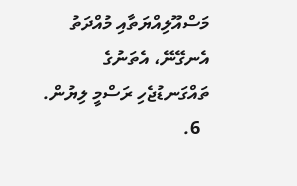މަސްއޫލިއްޔަތާއި މުއްދަތު އެނގޭނޭ، އެތަނުގެ ތައްގަނޑުޖެހި ރަސްމީ ލިޔުން.
  6.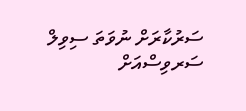ސަރުކާރަށް ނުވަތަ ސިވިލް ސަރވިސްއަށް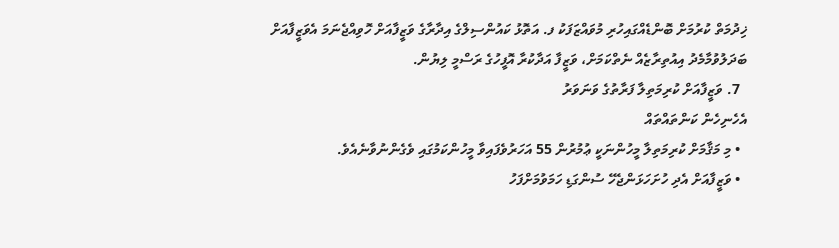ޚިދުމަތް ކުރުމަށް ބޮންޑެއްގައިހުރި މުވައްޒަފަކު ފ. އަތޮޅު ކައުންސިލްގެ އިދާރާގެ ވަޒީފާއަށް ހޮވިއްޖެނަމަ އެވަޒީފާއަށް ބަދަލުވުމާމެދު އިއުތިރާޒެއް ނެތްކަމަށް، ވަޒީފާ އަދާކުރާ އޮފީހުގެ ރަސްމީ ލިޔުން.
  7. ވަޒީފާއަށް ކުރިމަތިލާ ފަރާތުގެ ވަނަވަރު
އެހެނިހެން ކަންތައްތައް
  • މި މަޤާމަށް ކުރިމަތިލާ މީހުންނަކީ ޢުމުރުން 55 އަހަރުވެފައިވާ މީހުންކަމުގައި ވެގެންނުވާނެއެވެ.
  • ވަޒީފާއަށް އެދި ހުށަހަޅަންޖެހޭ ސުންގަޑި ހަމަވުމަށްފަހު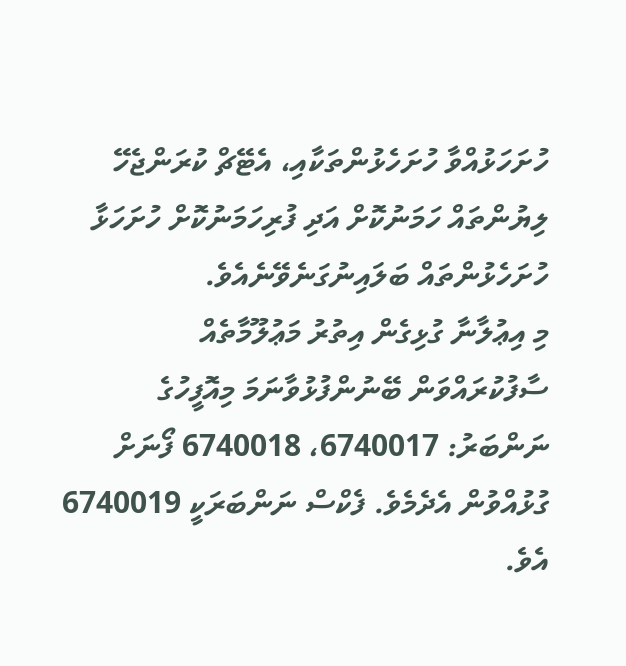ހުށަހަޅުއްވާ ހުށަހެޅުންތަކާއި، އެޓޭޗް ކުރަންޖެހޭ ލިޔުންތައް ހަމަނުކޮށް އަދި ފުރިހަމަނުކޮށް ހުށަހަޅާ ހުށަހެޅުންތައް ބަލައިނުގަނެވޭނެއެވެ.
މި އިޢުލާނާ ގުޅިގެން އިތުރު މަޢުލޫމާތެއް ސާފުކުރައްވަން ބޭނުންފުޅުވާނަމަ މިއޮފީހުގެ ނަންބަރު: 6740017، 6740018 ފޯނަށް ގުޅުއްވުން އެދެމެވެ. ފެކްސް ނަންބަރަކީ 6740019 އެވެ.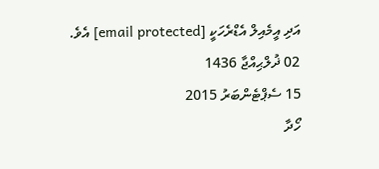އަދި އީމެއިލް އެޑްރެހަކީ [email protected] އެވެ.
02 ޛުލްޙިއްޖާ 1436
15 ސެޕްޓެންބަރު 2015
ހޯދާ